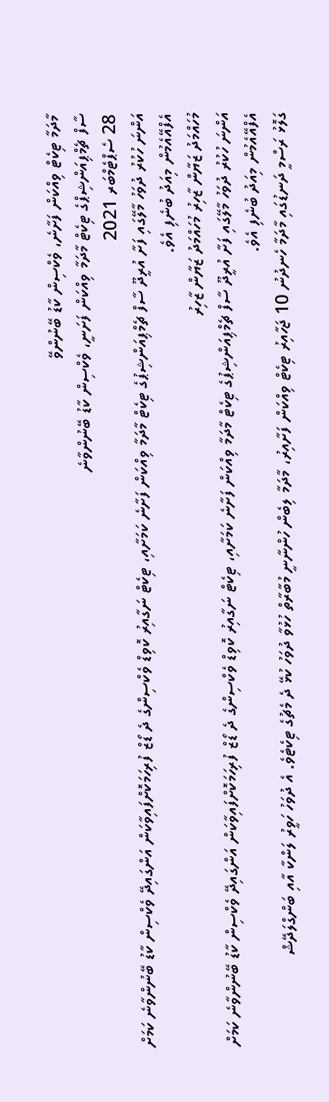މާދަމާ ޓިކެޓް ވިއްކަން ފަށާނެ، ވެކްސިން ކާޑު ބޭނުންވޭ
ސާފް ޗެމްޕިއަންޝިޕްގެ ޓިކެޓް މާދަމާ ވިއްކަން ފަށަނީ، ވެކްސިން ކާޑު ބޭނުންވާނެ
28 ސެޕްޓެމްބަރ 2021
އަންނަ ހުކުރު ދުވަހު މާލޭގައި ފަށާ އުރީދޫ ސާފް ޗެމްޕިއަންޝިޕުގެ ޓިކެޓް މާދަމާ ވިއްކަން ފަށާނެ ކަމަށާއި، ޓިކެޓް ނަގާއިރު ކޮވިޑް ވެކްސިންގެ ދެ ޑޯޒް ފުރިހަމަކޮށްފައިވާކަން އަންގައިދޭ ވެކްސިން ކާޑު ބޭނުންވާނެ ކަމަށް އެފްއޭއެމުން މިއަދު ބުނެފި އެވެ.
މުހައްމަދު ޒަޔާން ޒާހިރު މުހައްމަދު ޒަޔާން ޒާހިރު
އަންނަ ހުކުރު ދުވަހު މާލޭގައި ފަށާ އުރީދޫ ސާފް ޗެމްޕިއަންޝިޕުގެ ޓިކެޓް މާދަމާ ވިއްކަން ފަށާނެ ކަމަށާއި، ޓިކެޓް ނަގާއިރު ކޮވިޑް ވެކްސިންގެ ދެ ޑޯޒް ފުރިހަމަކޮށްފައިވާކަން އަންގައިދޭ ވެކްސިން ކާޑު ބޭނުންވާނެ ކަމަށް އެފްއޭއެމުން މިއަދު ބުނެފި އެވެ.
ގަލޮޅު ރަސްމީ ދަނޑުގައި މާދަމާ ހެނދުނު 10 ޖަހާއިރު ޓިކެޓް ވިއްކަން ފަށާއިރު، މާދަމާ ލިބެން ހުންނާނީ މުބާރާތް ހުޅުވާ ދުވަހު ކުޅޭ ދެ މެޗުގެ ޓިކެޓެވެ. އެ ދުވަހު ހަވީރު ލަންކާ އާއި ބަންގްލަދޭޝް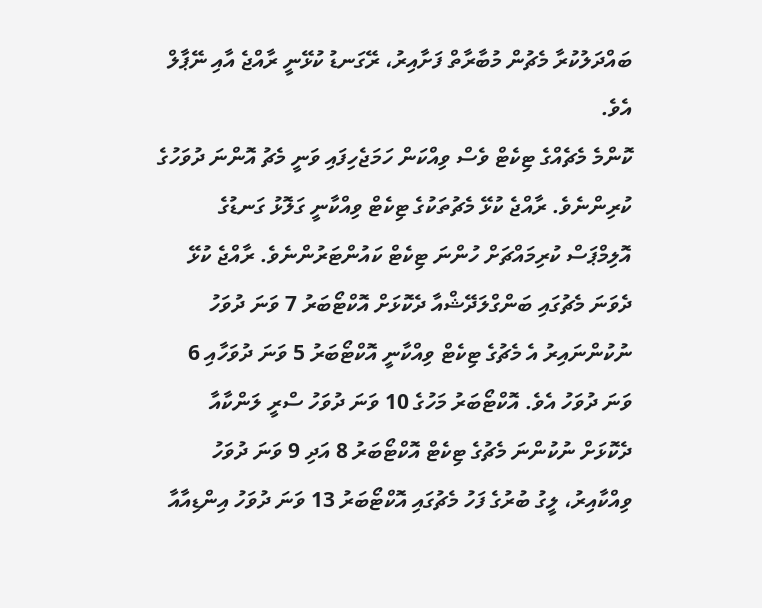ބައްދަލުކުރާ މެޗުން މުބާރާތް ފަށާއިރު، ރޭގަނޑު ކުޅޭނީ ރާއްޖެ އާއި ނޭޕާލް އެވެ.
ކޮންމެ މެޗެއްގެ ޓިކެޓް ވެސް ވިއްކަން ހަމަޖެހިފައި ވަނީ މެޗު އޮންނަ ދުވަހުގެ ކުރިންނެވެ. ރާއްޖެ ކުޅޭ މެޗުތަކުގެ ޓިކެޓް ވިއްކާނީ ގަލޮޅު ގަނޑުގެ އޮލިމްޕަސް ކުރިމައްޗަށް ހުންނަ ޓިކެޓް ކައުންޓަރުންނެވެ. ރާއްޖެ ކުޅޭ ދެވަނަ މެޗުގައި ބަންގްލަދޭޝްއާ ދެކޮޅަށް އޮކްޓޯބަރު 7 ވަނަ ދުވަހު ނުކުންނައިރު އެ މެޗުގެ ޓިކެޓް ވިއްކާނީ އޮކްޓޯބަރު 5 ވަނަ ދުވަހާއި 6 ވަނަ ދުވަހު އެވެ. އޮކްޓޯބަރު މަހުގެ 10 ވަނަ ދުވަހު ސްރީ ލަންކާއާ ދެކޮޅަށް ނުކުންނަ މެޗުގެ ޓިކެޓް އޮކްޓޯބަރު 8 އަދި 9 ވަނަ ދުވަހު ވިއްކާއިރު، ލީގު ބުރުގެ ފަހު މެޗުގައި އޮކްޓޯބަރު 13 ވަނަ ދުވަހު އިންޑިއާއާ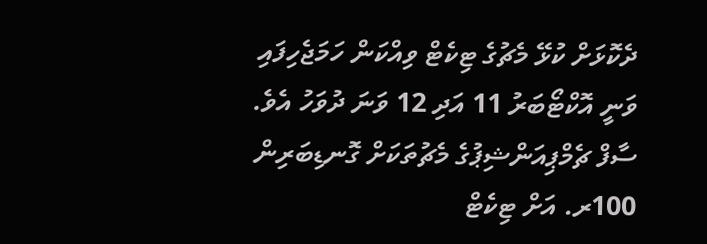ދެކޮޅަށް ކުޅޭ މެޗުގެ ޓިކެޓް ވިއްކަން ހަމަޖެހިފައި ވަނީ އޮކްޓޯބަރު 11 އަދި 12 ވަނަ ދުވަހު އެވެ.
ސާފް ޗެމްޕިއަންޝިޕުގެ މެޗުތަކަށް ގޮނޑިބަރިން 100ރ. އަށް ޓިކެޓް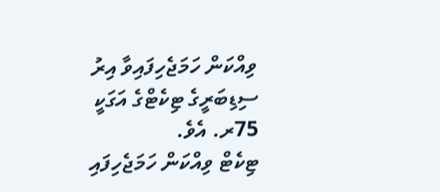ވިއްކަން ހަމަޖެހިފައިވާ އިރު ސިޑިބަރީގެ ޓިކެޓްގެ އަގަކީ 75ރ. އެވެ.
ޓިކެޓް ވިއްކަން ހަމަޖެހިފައި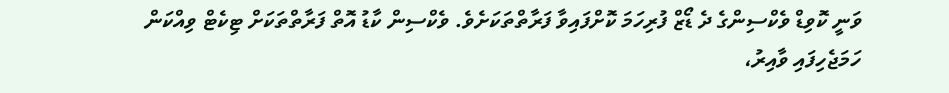ވަނީ ކޮވިޑް ވެކްސިންގެ ދެ ޑޯޒް ފުރިހަމަ ކޮށްފައިވާ ފަރާތްތަކަށެވެ. ވެކްސިން ކާޑު އޮތް ފަރާތްތަކަށް ޓިކެޓް ވިއްކަން ހަމަޖެހިފައި ވާއިރު،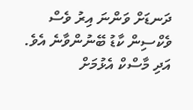ދަނޑަށް ވަންނަ އިރު ވެސް ވެކްސިން ކާޑު ބޭނުންވާނެ އެވެ. އަދި މާސްކް އެޅުމަށް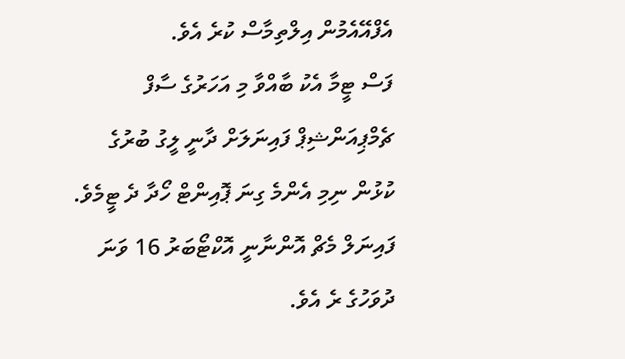އެފްއޭއެމުން އިލްތިމާސް ކުރެ އެވެ.
ފަސް ޓީމާ އެކު ބާއްވާ މި އަހަރުގެ ސާފް ޗެމްޕިއަންޝިޕް ފައިނަލަށް ދާނީ ލީގު ބުރުގެ ކުޅުން ނިމި އެންމެ ގިނަ ޕޮއިންޓް ހޯދާ ދެ ޓީމެވެ. ފައިނަލް މެޗް އޮންނާނީ އޮކްޓޯބަރު 16 ވަނަ ދުވަހުގެ ރެ އެވެ.